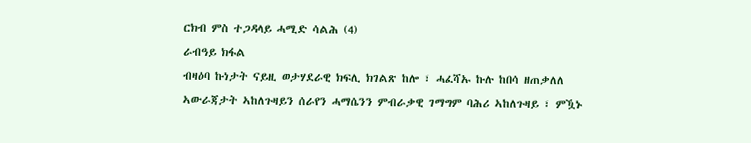ርክብ ምስ ተጋዳላይ ሓሚድ ሳልሕ (4)
ራብዓይ ክፋል
ብዛዕባ ኩነታት ናይዚ ወታሃደራዊ ክፍሊ ክገልጽ ከሎ ፣ ሓፈሻኡ ኩሉ ከበሳ ዘጠቃለለ ኣውራጃታት ኣከለጉዛይን ሰራየን ሓማሴንን ምብራቃዊ ገማግም ባሕሪ ኣከለጉዛይ ፣ ምዃኑ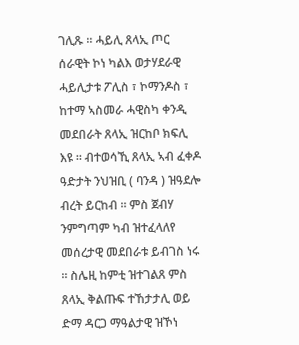ገሊጹ ። ሓይሊ ጸላኢ ጦር ሰራዊት ኮነ ካልእ ወታሃደራዊ ሓይሊታቱ ፖሊስ ፣ ኮማንዶስ ፣ ከተማ ኣስመራ ሓዊስካ ቀንዲ መደበራት ጸላኢ ዝርከቦ ክፍሊ እዩ ። ብተወሳኺ ጸላኢ ኣብ ፈቀዶ ዓድታት ንህዝቢ ( ባንዳ ) ዝዓደሎ ብረት ይርከብ ። ምስ ጀብሃ ንምግጣም ካብ ዝተፈላለየ መሰረታዊ መደበራቱ ይብገስ ነሩ ። ስሌዚ ከምቲ ዝተገልጸ ምስ ጸላኢ ቅልጡፍ ተኸታታሊ ወይ ድማ ዳርጋ ማዓልታዊ ዝኾነ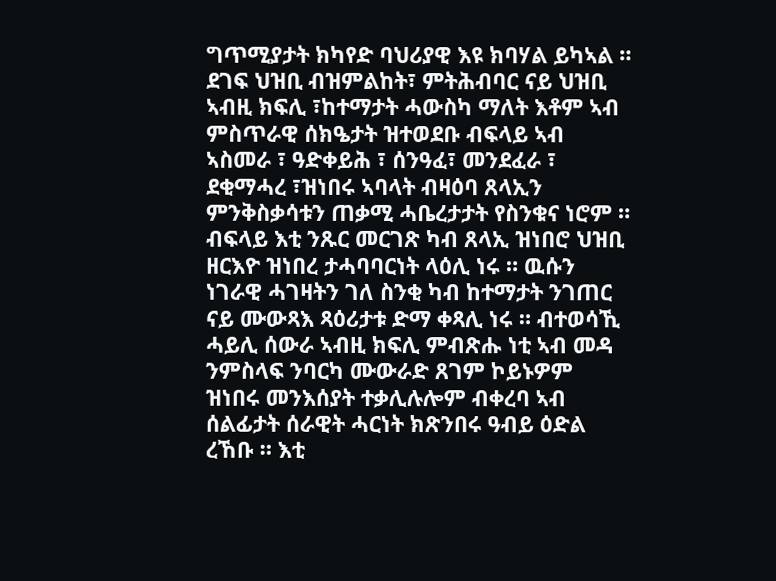ግጥሚያታት ክካየድ ባህሪያዊ እዩ ክባሃል ይካኣል ።
ደገፍ ህዝቢ ብዝምልከት፣ ምትሕብባር ናይ ህዝቢ ኣብዚ ክፍሊ ፣ከተማታት ሓውስካ ማለት እቶም ኣብ ምስጥራዊ ሰክዔታት ዝተወደቡ ብፍላይ ኣብ ኣስመራ ፣ ዓድቀይሕ ፣ ሰንዓፈ፣ መንደፈራ ፣ ደቂማሓረ ፣ዝነበሩ ኣባላት ብዛዕባ ጸላኢን ምንቅስቃሳቱን ጠቃሚ ሓቤረታታት የስንቁና ነሮም ። ብፍላይ እቲ ንጹር መርገጽ ካብ ጸላኢ ዝነበሮ ህዝቢ ዘርእዮ ዝነበረ ታሓባባርነት ላዕሊ ነሩ ። ዉሱን ነገራዊ ሓገዛትን ገለ ስንቂ ካብ ከተማታት ንገጠር ናይ ሙውጻእ ጻዕሪታቱ ድማ ቀጻሊ ነሩ ። ብተወሳኺ ሓይሊ ሰውራ ኣብዚ ክፍሊ ምብጽሑ ነቲ ኣብ መዳ ንምስላፍ ንባርካ ሙውራድ ጸገም ኮይኑዎም ዝነበሩ መንእሰያት ተቃሊሉሎም ብቀረባ ኣብ ሰልፊታት ሰራዊት ሓርነት ክጽንበሩ ዓብይ ዕድል ረኸቡ ። እቲ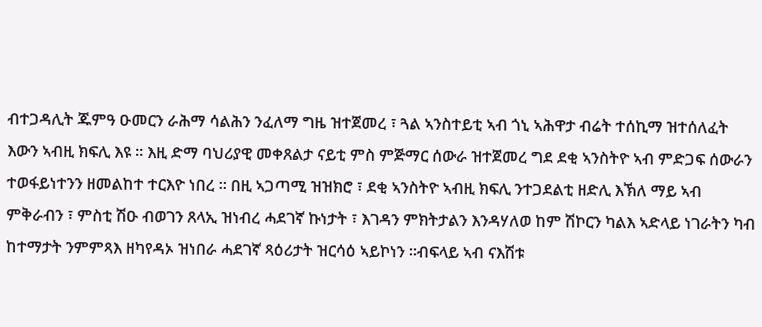ብተጋዳሊት ጁምዓ ዑመርን ራሕማ ሳልሕን ንፈለማ ግዜ ዝተጀመረ ፣ ጓል ኣንስተይቲ ኣብ ጎኒ ኣሕዋታ ብሬት ተሰኪማ ዝተሰለፈት እውን ኣብዚ ክፍሊ እዩ ። እዚ ድማ ባህሪያዊ መቀጸልታ ናይቲ ምስ ምጅማር ሰውራ ዝተጀመረ ግደ ደቂ ኣንስትዮ ኣብ ምድጋፍ ሰውራን ተወፋይነተንን ዘመልከተ ተርእዮ ነበረ ። በዚ ኣጋጣሚ ዝዝክሮ ፣ ደቂ ኣንስትዮ ኣብዚ ክፍሊ ንተጋደልቲ ዘድሊ እኽለ ማይ ኣብ ምቅራብን ፣ ምስቲ ሽዑ ብወገን ጸላኢ ዝነብረ ሓደገኛ ኩነታት ፣ እገዳን ምክትታልን እንዳሃለወ ከም ሽኮርን ካልእ ኣድላይ ነገራትን ካብ ከተማታት ንምምጻእ ዘካየዳኦ ዝነበራ ሓደገኛ ጻዕሪታት ዝርሳዕ ኣይኮነን ።ብፍላይ ኣብ ናእሽቱ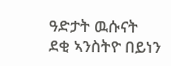ዓድታት ዉሱናት ደቂ ኣንስትዮ በይነን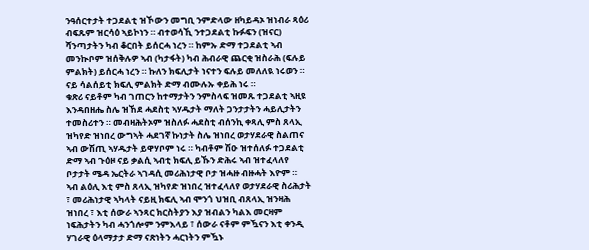ንዓሰርተታት ተጋደልቲ ዝኾውን መግቢ ንምድላው ዘካይዳኦ ዝነብራ ጻዕሪ ብፍጹም ዝርሳዕ ኣይኮነን ። ብተወሳኺ ንተጋደልቲ ኩፉፍን (ዝናር) ሻንጣታትን ካብ ቆርበት ይሰርሓ ነረን ። ከምኡ ድማ ተጋደልቲ ኣብ መንኲቦም ዝሰቅሉዎ ኣብ (ካታፋት) ካብ ሕብራዊ ጨርቂ ዝስራሕ (ፍሉይ ምልክት) ይሰርሓ ነረን ። ኩለን ክፍሊታት ነናተን ፍሉይ መለለዪ ነሩወን ። ናይ ሳልሰይቲ ክፍሊ ምልክት ድማ ብሙሉኡ ቀይሕ ነሩ ።
ቁጽሪ ናይቶም ካብ ገጠርን ከተማታትን ንምስላፍ ዝመጹ ተጋደልቲ ኣዚዩ እንዳበዘሔ ስሌ ዝኸደ ሓደስቲ ኣሃዱታት ማለት ጋንታታትን ሓይሊታትን ተመስሪተን ። መብዛሕትኦም ዝስለፉ ሓደስቲ ብሰንኪ ቀጻሊ ምስ ጸላኢ ዝካየድ ዝነበረ ውግኣት ሓደገኛ ኩነታት ስሌ ዝነበረ ወታሃደራዊ ስልጠና ኣብ ውሽጢ ኣሃዱታት ይዋሃቦም ነሩ ። ካብቶም ሽዑ ዝተሰለፉ ተጋደልቲ ድማ ኣብ ጉዕዞ ናይ ቃልሲ ኣብቲ ክፍሊ ይኹን ድሕሩ ኣብ ዝተፈላለየ ቦታታት ሜዳ ኤርትራ ኣገዳሲ መሪሕነታዊ ቦታ ዝሓዙ ብዙሓት እዮም ።
ኣብ ልዕሊ እቲ ምስ ጸላኢ ዝካየድ ዝነበረ ዝተፈላለየ ወታሃደራዊ ስሪሕታት ፣ መሪሕነታዊ ኣካላት ናይዚ ክፍሊ ኣብ ሞንጎ ህዝቢ ብጸላኢ ዝንዛሕ ዝነበረ ፣ እቲ ሰውራ ኣንጻር ክርስትያን እያ ዝብልን ካልእ መርዛም ነፍሕታትን ካብ ሓንጎሎም ንምእላይ ፣ ሰውራ ናቶም ምዃናን እቲ ቀንዲ ሃገራዊ ዕላማታታ ድማ ናጽነትን ሓርነትን ምዃኑ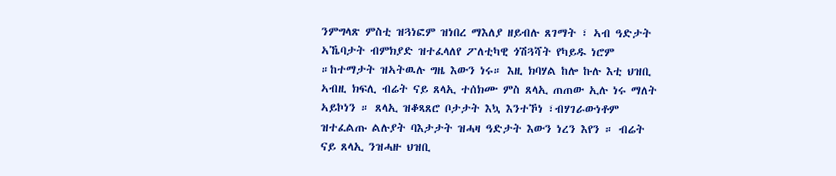ንምግላጽ ምስቲ ዝጓነፎም ዝነበረ ማእለያ ዘይብሉ ጸገማት ፣ ኣብ ዓድታት ኣኼባታት ብምክያድ ዝተፈላለየ ፖለቲካዊ ጎሽጓሻት የካይዱ ነሮም ።ከተማታት ዝኣትዉሉ ግዜ እውን ነሩ። እዚ ክባሃል ከሎ ኩሉ እቲ ህዝቢ ኣብዚ ክፍሊ ብሬት ናይ ጸላኢ ተሰክሙ ምስ ጸላኢ ጠጠው ኢሉ ነሩ ማለት ኣይኮነን ። ጸላኢ ዝቆጻጸሮ ቦታታት እኳ እንተኾነ ፣ብሃገራውነቶም ዝተፈልጡ ልሉያት ባእታታት ዝሓዛ ዓድታት እውን ነረን እየን ። ብሬት ናይ ጸላኢ ንዝሓዙ ህዝቢ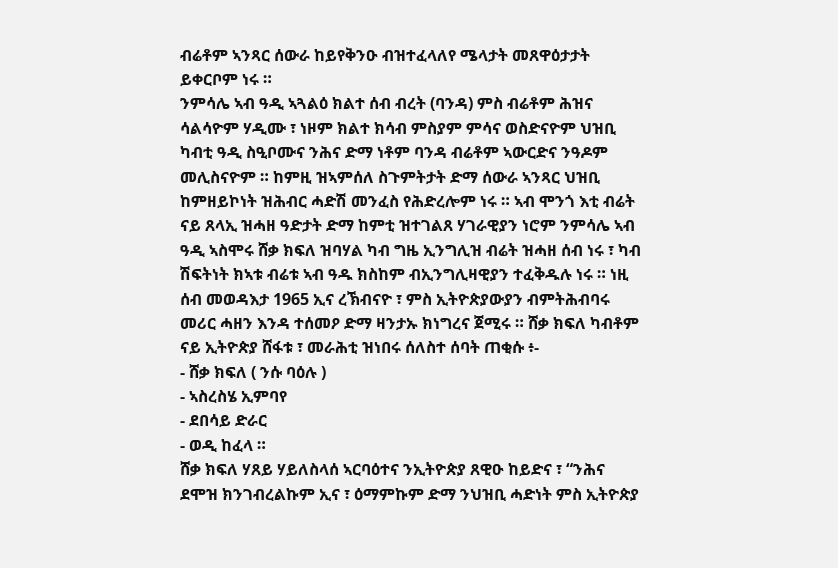ብሬቶም ኣንጻር ሰውራ ከይየቅንዑ ብዝተፈላለየ ሜላታት መጸዋዕታታት ይቀርቦም ነሩ ።
ንምሳሌ ኣብ ዓዲ ኣጓልዕ ክልተ ሰብ ብረት (ባንዳ) ምስ ብሬቶም ሕዝና ሳልሳዮም ሃዲሙ ፣ ነዞም ክልተ ክሳብ ምስያም ምሳና ወስድናዮም ህዝቢ ካብቲ ዓዲ ስዒቦሙና ንሕና ድማ ነቶም ባንዳ ብሬቶም ኣውርድና ንዓዶም መሊስናዮም ። ከምዚ ዝኣምሰለ ስጉምትታት ድማ ሰውራ ኣንጻር ህዝቢ ከምዘይኮነት ዝሕብር ሓድሽ መንፈስ የሕድረሎም ነሩ ። ኣብ ሞንጎ እቲ ብሬት ናይ ጸላኢ ዝሓዘ ዓድታት ድማ ከምቲ ዝተገልጸ ሃገራዊያን ነሮም ንምሳሌ ኣብ ዓዲ ኣስሞሩ ሸቃ ክፍለ ዝባሃል ካብ ግዜ ኢንግሊዝ ብሬት ዝሓዘ ሰብ ነሩ ፣ ካብ ሽፍትነት ክኣቱ ብሬቱ ኣብ ዓዱ ክስከም ብኢንግሊዛዊያን ተፈቅዱሉ ነሩ ። ነዚ ሰብ መወዳእታ 1965 ኢና ረኽብናዮ ፣ ምስ ኢትዮጵያውያን ብምትሕብባሩ መሪር ሓዘን እንዳ ተሰመዖ ድማ ዛንታኡ ክነግረና ጀሚሩ ። ሸቃ ክፍለ ካብቶም ናይ ኢትዮጵያ ሸፋቱ ፣ መራሕቲ ዝነበሩ ሰለስተ ሰባት ጠቂሱ ፥-
- ሸቃ ክፍለ ( ንሱ ባዕሉ )
- ኣስረስሄ ኢምባየ
- ደበሳይ ድራር
- ወዲ ከፈላ ።
ሸቃ ክፍለ ሃጸይ ሃይለስላሰ ኣርባዕተና ንኢትዮጵያ ጸዊዑ ከይድና ፣ “ንሕና ደሞዝ ክንገብረልኩም ኢና ፣ ዕማምኩም ድማ ንህዝቢ ሓድነት ምስ ኢትዮጵያ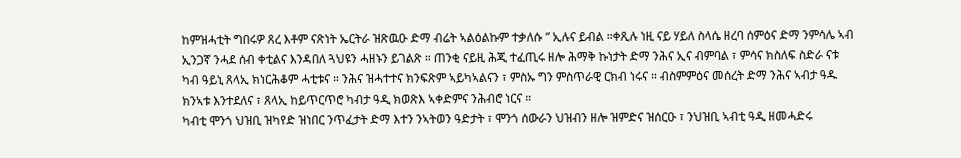ከምዝሓቲት ግበሩዎ ጸረ እቶም ናጽነት ኤርትራ ዝጽዉዑ ድማ ብሬት ኣልዕልኩም ተቃለሱ ” ኢሉና ይብል ።ቀጺሉ ነዚ ናይ ሃይለ ስላሴ ዘረባ ሰምዕና ድማ ንምሳሌ ኣብ ኢንጋኛ ንሓደ ሰብ ቀቲልና እንዳበለ ጓህዩን ሓዘኑን ይገልጽ ። ጠንቂ ናይዚ ሕጂ ተፈጢሩ ዘሎ ሕማቅ ኩነታት ድማ ንሕና ኢና ብምባል ፣ ምሳና ክስለፍ ስድራ ናቱ ካብ ዓይኒ ጸላኢ ክነርሕቆም ሓቲቱና ። ንሕና ዝሓተተና ክንፍጽም ኣይካኣልናን ፣ ምስኡ ግን ምስጥራዊ ርክብ ነሩና ። ብስምምዕና መሰረት ድማ ንሕና ኣብታ ዓዱ ክንኣቱ እንተደለና ፣ ጸላኢ ከይጥርጥሮ ካብታ ዓዲ ክወጽእ ኣቀድምና ንሕብሮ ነርና ።
ካብቲ ሞንጎ ህዝቢ ዝካየድ ዝነበር ንጥፈታት ድማ እተን ንኣትወን ዓድታት ፣ ሞንጎ ሰውራን ህዝብን ዘሎ ዝምድና ዝሰርዑ ፣ ንህዝቢ ኣብቲ ዓዲ ዘመሓድሩ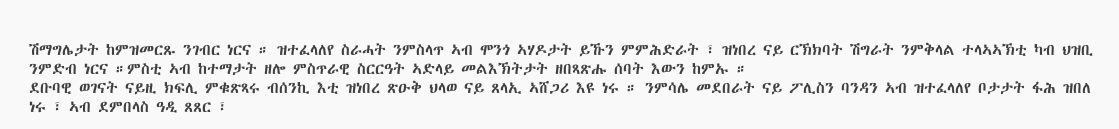ሽማግሌታት ከምዝመርጹ ንገብር ነርና ። ዝተፈላለየ ስራሓት ንምስላጥ ኣብ ሞንጎ ኣሃዶታት ይኹን ምምሕድራት ፣ ዝነበረ ናይ ርኽክባት ሽግራት ንምቅላል ተላኣኣኽቲ ካብ ህዝቢ ንምድብ ነርና ።ምስቲ ኣብ ከተማታት ዘሎ ምስጥራዊ ስርርዓት ኣድላይ መልእኽትታት ዘበጻጽሑ ሰባት እውን ከምኡ ።
ደቡባዊ ወገናት ናይዚ ክፍሊ ምቁጽጻሩ ብሰንኪ እቲ ዝነበረ ጽዑቅ ህላወ ናይ ጸላኢ ኣሸጋሪ እዩ ነሩ ። ንምሳሌ መደበራት ናይ ፖሊስን ባንዳን ኣብ ዝተፈላለየ ቦታታት ፋሕ ዝበለ ነሩ ፣ ኣብ ደምበላስ ዓዲ ጸጸር ፣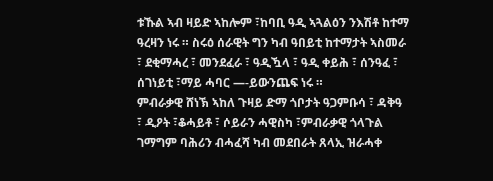ቱኹል ኣብ ዛይድ ኣከሎም ፣ከባቢ ዓዲ ኣጓልዕን ንእሽቶ ከተማ ዓረዛን ነሩ ። ስሩዕ ሰራዊት ግን ካብ ዓበይቲ ከተማታት ኣስመራ ፣ ደቂማሓረ ፣ መንደፈራ ፣ ዓዲዃላ ፣ ዓዲ ቀይሕ ፣ ሰንዓፈ ፣ ሰገነይቲ ፣ማይ ሓባር —-ይውንጨፍ ነሩ ።
ምብራቃዊ ሸነኽ ኣከለ ጉዛይ ድማ ጎቦታት ዓጋምቡሳ ፣ ዳቅዓ ፣ ዲዖት ፣ቆሓይቶ ፣ ሶይራን ሓዊስካ ፣ምብራቃዊ ጎላጉል ገማግም ባሕሪን ብሓፈሻ ካብ መደበራት ጸላኢ ዝራሓቀ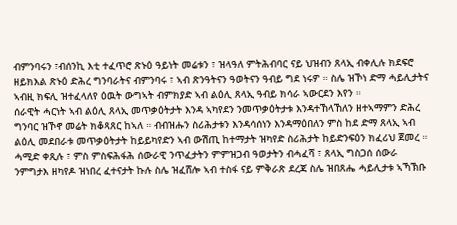ብምንባሩን ፣ብሰንኪ እቲ ተፈጥሮ ጽኑዕ ዓይነት መሬቱን ፣ ዝላዓለ ምትሕብባር ናይ ህዝብን ጸላኢ ብቀሊሉ ክደፍሮ ዘይክእል ጽኑዕ ድሕረ ግንባራትና ብምንባሩ ፣ ኣብ ጽንዓትናን ዓወትናን ዓብይ ግደ ነሩዎ ። ስሌ ዝኾነ ድማ ሓይሊታትና ኣብዚ ክፍሊ ዝተፈላለየ ዕዉት ውግኣት ብምክያድ ኣብ ልዕሊ ጸላኢ ዓብይ ክሳራ ኣውርደን እየን ።
ሰራዊት ሓርነት ኣብ ልዕሊ ጸላኢ መጥቃዕትታት እንዳ ኣካየደን ንመጥቃዕትታቱ እንዳተኸላኸለን ዘተኣማምን ድሕረ ግንባር ዝኾኖ መሬት ክቆጻጸር ከኣለ ። ብብዝሑን ስሪሕታቱን እንዳሳሰነን እንዳማዕበለን ምስ ከደ ድማ ጸላኢ ኣብ ልዕሊ መደበራቱ መጥቃዕትታት ከይይካየድን ኣብ ውሽጢ ከተማታት ዝካየድ ስሪሕታት ከይድንፍዕን ክፈሪህ ጀመረ ።
ሓሚድ ቀጺሉ ፣ ምስ ምስፍሕፋሕ ሰውራዊ ንጥፈታትን ምምዝጋብ ዓወታትን ብሓፈሻ ፣ ጸላኢ ግስጋሰ ሰውራ ንምግታእ ዘካየዶ ዝነበረ ፈተናታት ኩሉ ስሌ ዝፈሸሎ ኣብ ተስፋ ናይ ምቅራጽ ደረጃ ስሌ ዝበጸሔ ሓይሊታቱ ኣኻኽቡ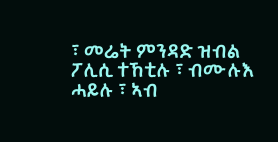፣ መሬት ምንዳድ ዝብል ፖሊሲ ተኸቲሉ ፣ ብሙሉእ ሓይሉ ፣ ኣብ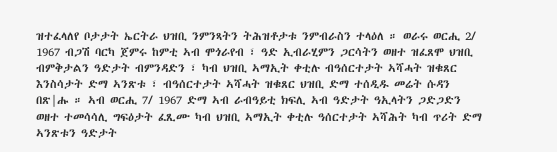ዝተፈላለየ ቦታታት ኤርትራ ህዝቢ ንምንጻትን ትሕዝቶታቱ ንምብራስን ተላዕለ ። ወራሩ ወርሒ 2/ 1967 ብጋሽ ባርካ ጀምሩ ከምቲ ኣብ ሞጎራየብ ፣ ዓድ ኢብራሂምን ጋርሳትን ወዘተ ዝፈጸሞ ህዝቢ ብምቅታልን ዓድታት ብምንዳድን ፣ ካብ ህዝቢ ኣማኢት ቀቲሉ ብዓሰርተታት ኣሻሓት ዝቁጸር እንስሳታት ድማ ኣንጽቱ ፣ ብዓሰርተታት ኣሻሓት ዝቁጸር ህዝቢ ድማ ተሰዲዱ መሬት ሱዳን በጽ|ሑ ። ኣብ ወርሒ 7/ 1967 ድማ ኣብ ራብዓይቲ ክፍሊ ኣብ ዓድታት ዓኢላትን ጋድጋድን ወዘተ ተመሳሳሊ ግፍዕታት ፈጺሙ ካብ ህዝቢ ኣማኢት ቀቲሉ ዓሰርተታት ኣሻሕት ካብ ጥሪት ድማ ኣንጽቱን ዓድታት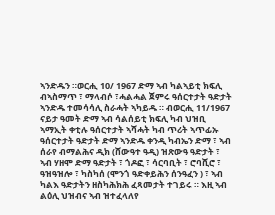ኣንድዱን ።ወርሒ 10/ 1967 ድማ ኣብ ካልኣይቲ ክፍሊ ብኣስማጥ ፣ ማላብሶ ፣ሓልሓል ጀምሩ ዓሰርተታት ዓድታት ኣንድዱ ተመሳሳሊ ስራሓት ኣካይዱ ። ብወርሒ 11/1967 ናይታ ዓመት ድማ ኣብ ሳልሰይቲ ክፍሊ ካብ ህዝቢ ኣማኢት ቀቲሉ ዓሰርተታት ኣሻሓት ካብ ጥሪት ኣጥፊኡ ዓሰርተታት ዓድታት ድማ ኣንድዱ ቀንዲ ካብኤን ድማ ፣ ኣብ ሰራየ ብማልሕና ዲክ (ሸውዓተ ዓዲ) ዝጽውዓ ዓድታት ፣ ኣብ ሃዘሞ ድማ ዓድታት ፣ ጎዶፎ ፣ ሳርባቢት ፣ ሮባሺሮ ፣ ዓዝዓዝሎ ፣ ካስካሰ (ሞንጎ ዓድቀይሕን ሰንዓፈን ) ፣ ኣብ ካልእ ዓድታትን ዘስካሕክሕ ፈጻመታት ተገይሩ ። እዚ ኣብ ልዕሊ ህዝብና ኣብ ዝተፈላለየ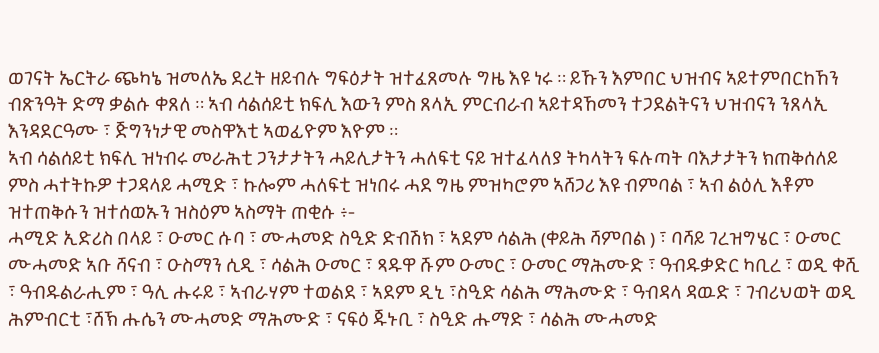ወገናት ኤርትራ ጭካኔ ዝመለኤ ደረት ዘይብሉ ግፍዕታት ዝተፈጸመሉ ግዜ እዩ ነሩ ። ይኹን እምበር ህዝብና ኣይተምበርከኸን ብጽንዓት ድማ ቃልሱ ቀጸለ ። ኣብ ሳልሰይቲ ክፍሊ እውን ምስ ጸላኢ ምርብራብ ኣይተዳኸመን ተጋደልትናን ህዝብናን ንጸላኢ እንዳደርዓሙ ፣ ጅግንነታዊ መስዋእቲ ኣወፊዮም እዮም ።
ኣብ ሳልሰይቲ ክፍሊ ዝነብሩ መራሕቲ ጋንታታትን ሓይሊታትን ሓለፍቲ ናይ ዝተፈላለያ ትካላትን ፍሉጣት ባእታታትን ክጠቅሰለይ ምስ ሓተትኩዎ ተጋዳላይ ሓሚድ ፣ ኩሎም ሓለፍቲ ዝነበሩ ሓደ ግዜ ምዝካሮም ኣሸጋሪ እዩ ብምባል ፣ ኣብ ልዕሊ እቶም ዝተጠቅሱን ዝተሰወኡን ዝስዕም ኣስማት ጠቂሱ ፥-
ሓሚድ ኢድሪስ በላይ ፣ ዑመር ሱባ ፣ ሙሓመድ ስዒድ ድብሽክ ፣ ኣደም ሳልሕ (ቀይሕ ሻምበል ) ፣ ባሻይ ገረዝግሄር ፣ ዑመር ሙሓመድ ኣቡ ሻናብ ፣ ዑስማን ሲዲ ፣ ሳልሕ ዑመር ፣ ጻዱዋ ሹም ዑመር ፣ ዑመር ማሕሙድ ፣ ዓብዱቃድር ካቢረ ፣ ወዲ ቀሺ ፣ ዓብዱልራሒም ፣ ዓሊ ሑሩይ ፣ ኣብራሃም ተወልደ ፣ ኣደም ዲኒ ፣ስዒድ ሳልሕ ማሕሙድ ፣ ዓብዳላ ዳዉድ ፣ ገብሪህወት ወዲ ሕምብርቲ ፣ሸኽ ሑሴን ሙሓመድ ማሕሙድ ፣ ናፍዕ ጁኑቢ ፣ ስዒድ ሑማድ ፣ ሳልሕ ሙሓመድ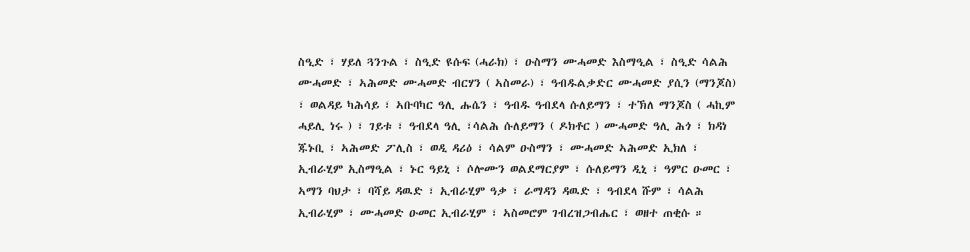ስዒድ ፣ ሃይለ ጓንጉል ፣ ስዒድ ዩሱፍ (ሓራክ) ፣ ዑስማን ሙሓመድ እስማዒል ፣ ስዒድ ሳልሕ ሙሓመድ ፣ ኣሕመድ ሙሓመድ ብርሃን ( ኣስመራ) ፣ ዓብዱልቃድር ሙሓመድ ያሲን (ማንጆስ) ፣ ወልዳይ ካሕሳይ ፣ ኣቡባካር ዓሊ ሑሴን ፣ ዓብዱ ዓብደላ ሱለይማን ፣ ተኽለ ማንጆስ ( ሓኪም ሓይሊ ነሩ ) ፣ ገይቱ ፣ ዓብደላ ዓሊ ፣ሳልሕ ሱለይማን ( ዶክቶር ) ሙሓመድ ዓሊ ሕጎ ፣ ክዳነ ጁኑቢ ፣ ኣሕመድ ፖሊስ ፣ ወዲ ዳሪዕ ፣ ሳልም ዑስማን ፣ ሙሓመድ ኣሕመድ ኢክለ ፣ ኢብራሂም ኢስማዒል ፣ ኑር ዓይኒ ፣ ሶሎሙን ወልደማርያም ፣ ሱለይማን ዲኒ ፣ ዓምር ዑመር ፣ ኣማን ባህታ ፣ ባሻይ ዳዉድ ፣ ኢብራሂም ዓቃ ፣ ራማዳን ዳዉድ ፣ ዓብደላ ሹም ፣ ሳልሕ ኢብራሂም ፣ ሙሓመድ ዑመር ኢብራሂም ፣ ኣስመሮም ገብረዝጋብሔር ፣ ወዘተ ጠቂሱ ።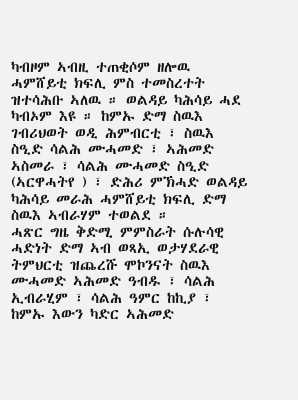ካብዞም ኣብዚ ተጠቂሶም ዘሎዉ ሓምሸይቲ ክፍሊ ምስ ተመስረተት ዝተሳሕቡ ኣለዉ ። ወልዳይ ካሕሳይ ሓደ ካብኦም እዩ ። ከምኡ ድማ ስዉእ ገብሪህወት ወዲ ሕምብርቲ ፣ ስዉእ ስዒድ ሳልሕ ሙሓመድ ፣ ኣሕመድ ኣስመራ ፣ ሳልሕ ሙሓመድ ስዒድ (ኣርዋሓትየ ) ፣ ድሕሪ ምኽሓድ ወልዳይ ካሕሳይ መራሕ ሓምሸይቲ ክፍሊ ድማ ስዉእ ኣብራሃም ተወልደ ።
ሓጽር ግዜ ቅድሚ ምምስራት ሱሉሳዊ ሓድነት ድማ ኣብ ወጻኢ ወታሃደራዊ ትምህርቲ ዝጨረሹ ሞኮንናት ስዉእ ሙሓመድ ኣሕመድ ዓብዱ ፣ ሳልሕ ኢብራሂም ፣ ሳልሕ ዓምር ከኪያ ፣ ከምኡ እውን ካድር ኣሕመድ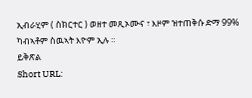ኢብራሂም ( ስክርተር ) ወዘተ መጺኦሙና ፣ እዞም ዝተጠቅሱ ድማ 99% ካብኣቶም ስዉኣት እዮም ኢሉ ።
ይቅጽል
Short URL: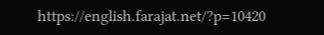https://english.farajat.net/?p=10420